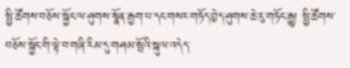སྤྱི་ཚོགས་བཅོས་སྐྱོང་ལ་ཤུགས་སྣོན་རྒྱག་པ་དང་གསར་གཏོད་བྱེད་ཤུགས་ཆེ་རུ་གཏོང་རྒྱུ། སྤྱི་ཚོགས་བཅོས་སྐྱོང་གི་ལྟེ་བ་གཞི་རིམ་དུ་གཤམ་སྤོའི་སྐུལ་འདེད་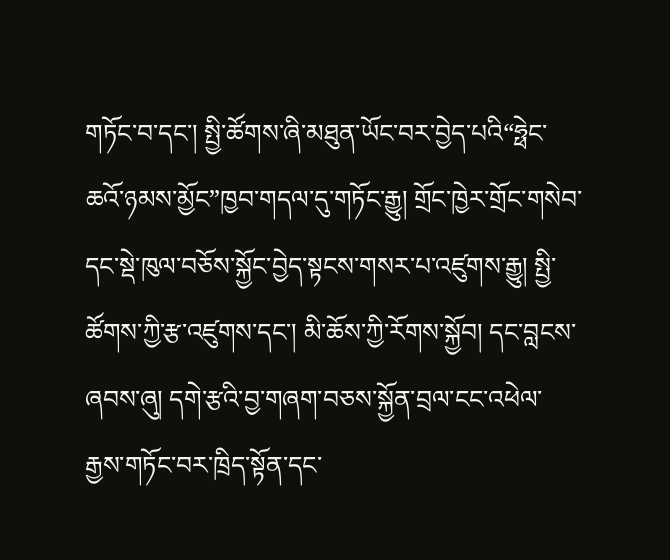གཏོང་བ་དང་། སྤྱི་ཚོགས་ཞི་མཐུན་ཡོང་བར་བྱེད་པའི“ཧྥེང་ཆའོ་ཉམས་མྱོང”ཁྱབ་གདལ་དུ་གཏོང་རྒྱུ། གྲོང་ཁྱེར་གྲོང་གསེབ་དང་སྡེ་ཁུལ་བཅོས་སྐྱོང་བྱེད་སྟངས་གསར་པ་འཛུགས་རྒྱུ། སྤྱི་ཚོགས་ཀྱི་རྩ་འཛུགས་དང་། མི་ཆོས་ཀྱི་རོགས་སྐྱོབ། དང་བླངས་ཞབས་ཞུ། དགེ་རྩའི་བྱ་གཞག་བཅས་སྐྱོན་བྲལ་ངང་འཕེལ་རྒྱས་གཏོང་བར་ཁྲིད་སྟོན་དང་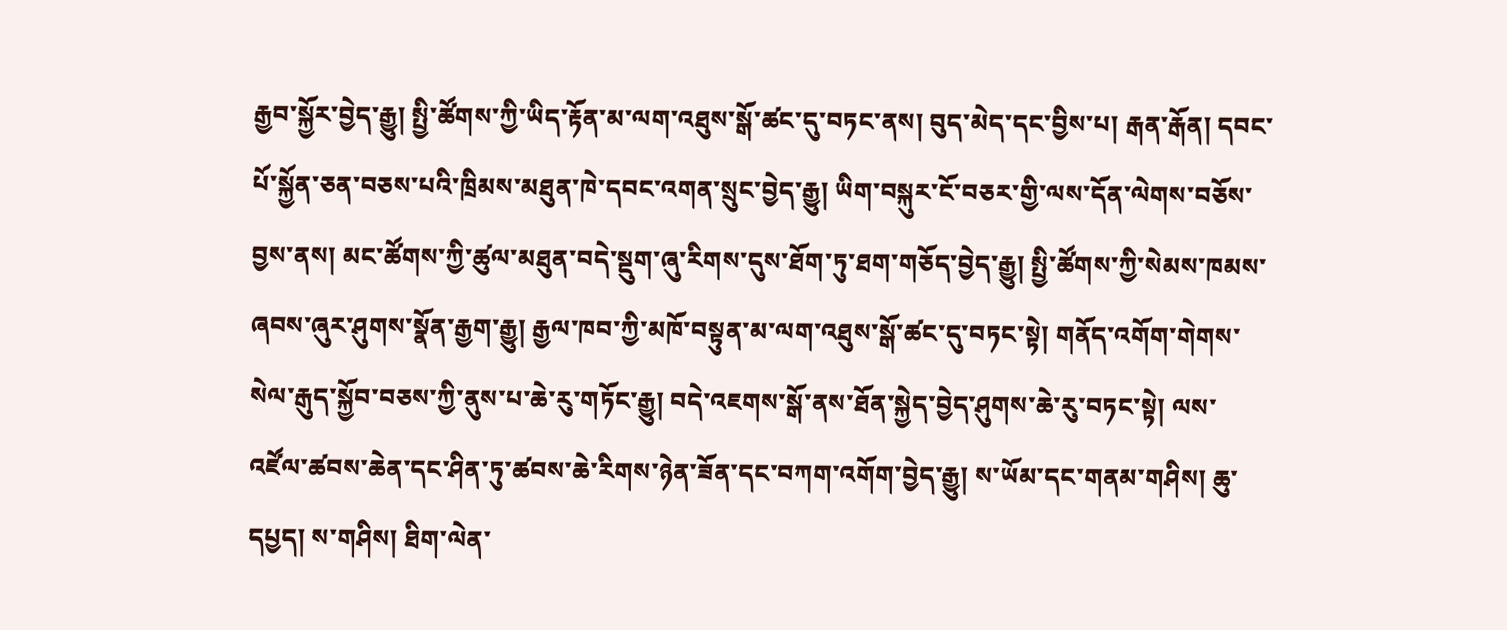རྒྱབ་སྐྱོར་བྱེད་རྒྱུ། སྤྱི་ཚོགས་ཀྱི་ཡིད་རྟོན་མ་ལག་འཐུས་སྒོ་ཚང་དུ་བཏང་ནས། བུད་མེད་དང་བྱིས་པ། རྒན་རྒོན། དབང་པོ་སྐྱོན་ཅན་བཅས་པའི་ཁྲིམས་མཐུན་ཁེ་དབང་འགན་སྲུང་བྱེད་རྒྱུ། ཡིག་བསྐུར་ངོ་བཅར་གྱི་ལས་དོན་ལེགས་བཅོས་བྱས་ནས། མང་ཚོགས་ཀྱི་ཚུལ་མཐུན་བདེ་སྡུག་ཞུ་རིགས་དུས་ཐོག་ཏུ་ཐག་གཅོད་བྱེད་རྒྱུ། སྤྱི་ཚོགས་ཀྱི་སེམས་ཁམས་ཞབས་ཞུར་ཤུགས་སྣོན་རྒྱག་རྒྱུ། རྒྱལ་ཁབ་ཀྱི་མཁོ་བསྟུན་མ་ལག་འཐུས་སྒོ་ཚང་དུ་བཏང་སྟེ། གནོད་འགོག་གེགས་སེལ་རྒུད་སྐྱོབ་བཅས་ཀྱི་ནུས་པ་ཆེ་རུ་གཏོང་རྒྱུ། བདེ་འཇགས་སྒོ་ནས་ཐོན་སྐྱེད་བྱེད་ཤུགས་ཆེ་རུ་བཏང་སྟེ། ལས་འཛོལ་ཚབས་ཆེན་དང་ཤིན་ཏུ་ཚབས་ཆེ་རིགས་ཉེན་ཟོན་དང་བཀག་འགོག་བྱེད་རྒྱུ། ས་ཡོམ་དང་གནམ་གཤིས། ཆུ་དཔྱད། ས་གཤིས། ཐིག་ལེན་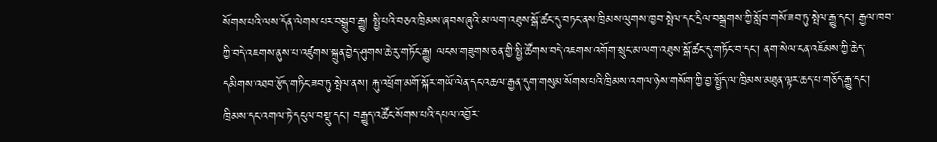སོགས་པའི་ལས་དོན་ལེགས་པར་བསྒྲུབ་རྒྱུ། སྤྱི་པའི་བཅའ་ཁྲིམས་ཞབས་ཞུའི་མ་ལག་འཐུས་སྒོ་ཚང་དུ་བཏང་ནས་ཁྲིམས་ལུགས་ཁྱབ་སྤེལ་དང་དྲིལ་བསྒྲགས་ཀྱི་སློབ་གསོ་ཟབ་ཏུ་སྤེལ་རྒྱུ་དང་། རྒྱལ་ཁབ་ཀྱི་བདེ་འཇགས་ནུས་པ་འཛུགས་སྐྲུན་བྱེད་ཤུགས་ཆེ་རུ་གཏོང་རྒྱུ། ལངས་གཟུགས་ཅན་གྱི་སྤྱི་ཚོགས་བདེ་འཇགས་འགོག་སྲུང་མ་ལག་འཐུས་སྒོ་ཚང་དུ་གཏོང་བ་དང་། ནག་སེལ་ངན་འཇོམས་ཀྱི་ཆེད་དམིགས་འཐབ་རྩོད་གཏིང་ཟབ་ཏུ་སྤེལ་ནས། རྐུ་འཕྲོག་མགོ་སྐོར་གཡོ་ལེན་དང་འཆལ་རྒྱན་དུག་གསུམ་སོགས་པའི་ཁྲིམས་འགལ་ཉེས་གསོག་ཀྱི་བྱ་སྤྱོད་ལ་ཁྲིམས་མཐུན་ལྟར་ཆད་པ་གཅོད་རྒྱུ་དང་། ཁྲིམས་དང་འགལ་ཏེ་དངུལ་བསྡུ་དང་། བརྒྱུད་འཚོང་སོགས་པའི་དཔལ་འབྱོར་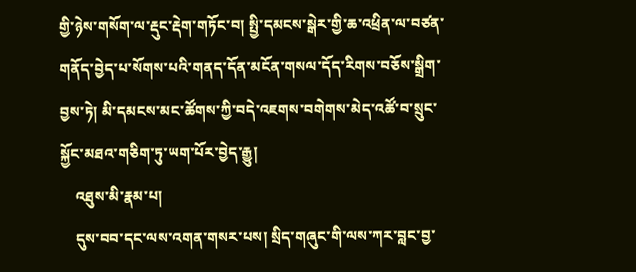གྱི་ཉེས་གསོག་ལ་རྡུང་རྡེག་གཏོང་བ། སྤྱི་དམངས་སྒེར་གྱི་ཆ་འཕྲིན་ལ་བཙན་གནོད་བྱེད་པ་སོགས་པའི་གནད་དོན་མངོན་གསལ་དོད་རིགས་བཅོས་སྒྲིག་བྱས་ཏེ། མི་དམངས་མང་ཚོགས་ཀྱི་བདེ་འཇགས་བགེགས་མེད་འཚོ་བ་སྲུང་སྐྱོང་མཐའ་གཅིག་ཏུ་ཡག་པོར་བྱེད་རྒྱུ།
    འཐུས་མི་རྣམ་པ།
    དུས་བབ་དང་ལས་འགན་གསར་པས། སྲིད་གཞུང་གི་ལས་ཀར་བླང་བྱ་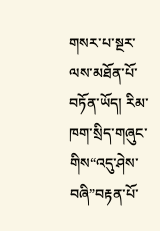གསར་པ་སྔར་ལས་མཐོན་པོ་བཏོན་ཡོད། རིམ་ཁག་སྲིད་གཞུང་གིས“འདུ་ཤེས་བཞི”བརྟན་པོ་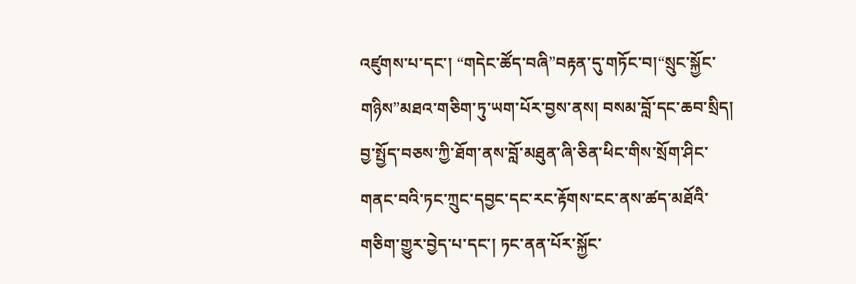འཛུགས་པ་དང་། “གདེང་ཚོད་བཞི”བརྟན་དུ་གཏོང་བ།“སྲུང་སྐྱོང་གཉིས”མཐའ་གཅིག་ཏུ་ཡག་པོར་བྱས་ནས། བསམ་བློ་དང་ཆབ་སྲིད། བྱ་སྤྱོད་བཅས་ཀྱི་ཐོག་ནས་བློ་མཐུན་ཞི་ཅིན་ཕིང་གིས་སྲོག་ཤིང་གནང་བའི་ཏང་ཀྲུང་དབྱང་དང་རང་རྟོགས་ངང་ནས་ཚད་མཐོའི་གཅིག་གྱུར་བྱེད་པ་དང་། ཏང་ནན་པོར་སྐྱོང་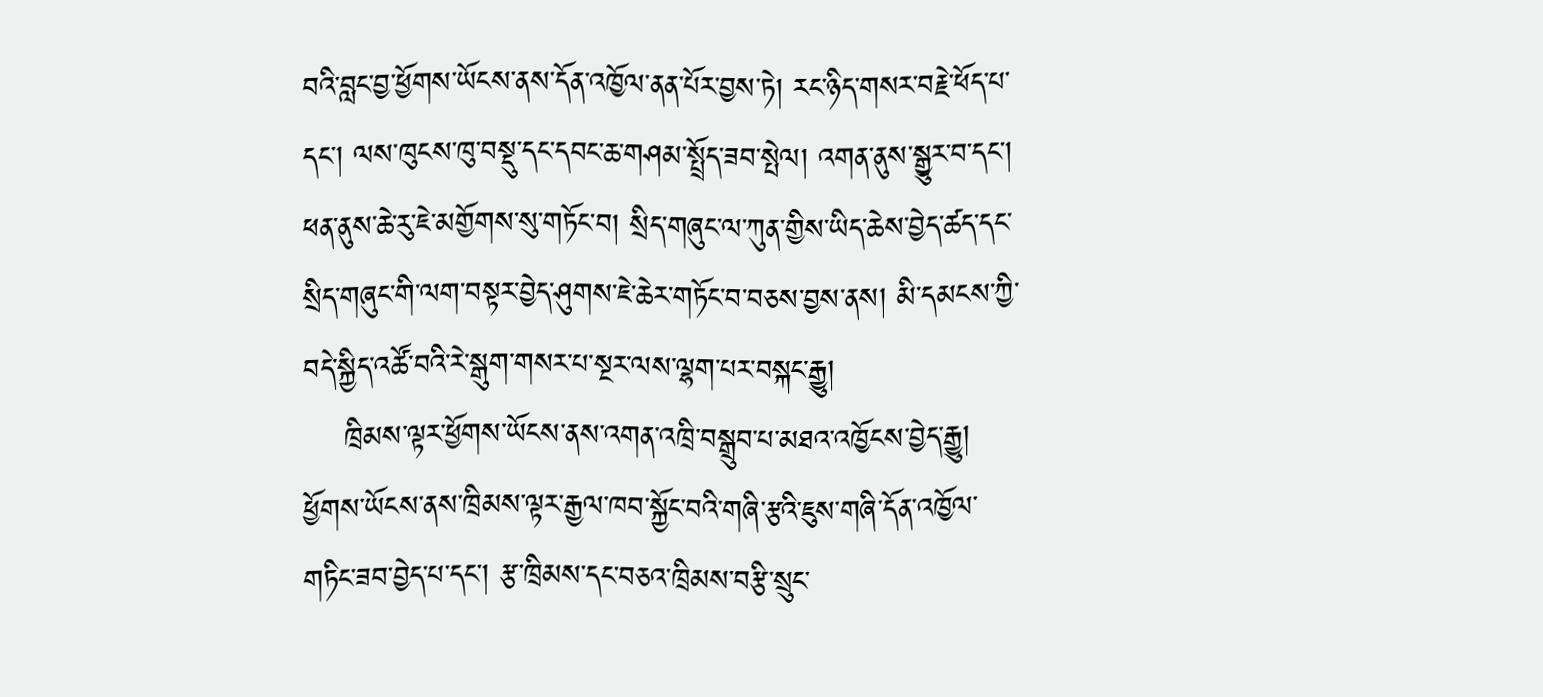བའི་བླང་བྱ་ཕྱོགས་ཡོངས་ནས་དོན་འཁྱོལ་ནན་པོར་བྱས་ཏེ། རང་ཉིད་གསར་བརྗེ་ཕོད་པ་དང་། ལས་ཁུངས་ཁུ་བསྡུ་དང་དབང་ཆ་གཤམ་སྤྲོད་ཟབ་སྤེལ། འགན་ནུས་སྒྱུར་བ་དང་། ཕན་ནུས་ཆེ་རུ་ཇེ་མགྱོགས་སུ་གཏོང་བ། སྲིད་གཞུང་ལ་ཀུན་གྱིས་ཡིད་ཆེས་བྱེད་ཚད་དང་སྲིད་གཞུང་གི་ལག་བསྟར་བྱེད་ཤུགས་ཇེ་ཆེར་གཏོང་བ་བཅས་བྱས་ནས། མི་དམངས་ཀྱི་བདེ་སྐྱིད་འཚོ་བའི་རེ་སྒུག་གསར་པ་སྔར་ལས་ལྷག་པར་བསྐང་རྒྱུ།
    ཁྲིམས་ལྟར་ཕྱོགས་ཡོངས་ནས་འགན་འཁྲི་བསྒྲུབ་པ་མཐའ་འཁྱོངས་བྱེད་རྒྱུ། ཕྱོགས་ཡོངས་ནས་ཁྲིམས་ལྟར་རྒྱལ་ཁབ་སྐྱོང་བའི་གཞི་རྩའི་ཇུས་གཞི་དོན་འཁྱོལ་གཏིང་ཟབ་བྱེད་པ་དང་། རྩ་ཁྲིམས་དང་བཅའ་ཁྲིམས་བརྩི་སྲུང་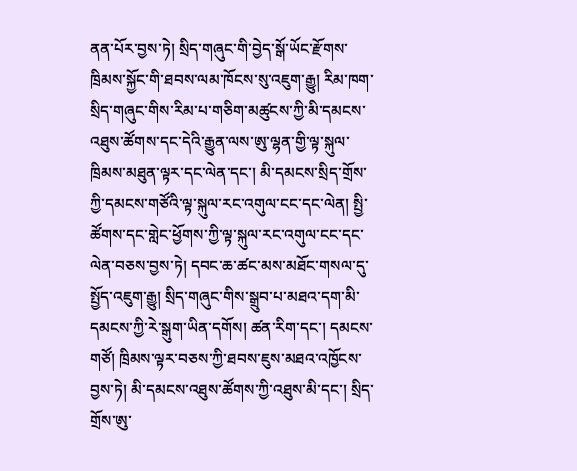ནན་པོར་བྱས་ཏེ། སྲིད་གཞུང་གི་བྱེད་སྒོ་ཡོང་རྫོགས་ཁྲིམས་སྐྱོང་གི་ཐབས་ལམ་ཁོངས་སུ་འཇུག་རྒྱུ། རིམ་ཁག་སྲིད་གཞུང་གིས་རིམ་པ་གཅིག་མཚུངས་ཀྱི་མི་དམངས་འཐུས་ཚོགས་དང་དེའི་རྒྱུན་ལས་ཨུ་ལྷན་གྱི་ལྟ་སྐུལ་ཁྲིམས་མཐུན་ལྟར་དང་ལེན་དང་། མི་དམངས་སྲིད་གྲོས་ཀྱི་དམངས་གཙོའི་ལྟ་སྐུལ་རང་འགུལ་ངང་དང་ལེན། སྤྱི་ཚོགས་དང་གླེང་ཕྱོགས་ཀྱི་ལྟ་སྐུལ་རང་འགུལ་ངང་དང་ལེན་བཅས་བྱས་ཏེ། དབང་ཆ་ཚང་མས་མཐོང་གསལ་དུ་སྤྱོད་འཇུག་རྒྱུ། སྲིད་གཞུང་གིས་སྒྲུབ་པ་མཐའ་དག་མི་དམངས་ཀྱི་རེ་སྒུག་ཡིན་དགོས། ཚན་རིག་དང་། དམངས་གཙོ། ཁྲིམས་ལྟར་བཅས་ཀྱི་ཐབས་ཇུས་མཐའ་འཁྱོངས་བྱས་ཏེ། མི་དམངས་འཐུས་ཚོགས་ཀྱི་འཐུས་མི་དང་། སྲིད་གྲོས་ཨུ་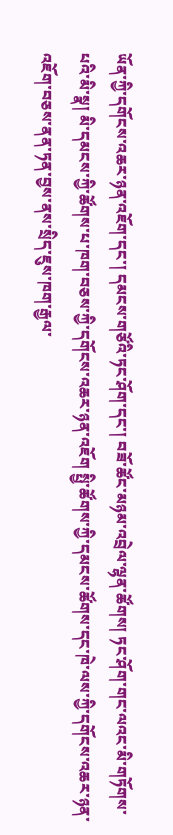ཡོན་ཀྱི་དགོངས་འཆར་ཉན་འཇོག་དང་། དམངས་གཙོའི་ཏང་ཤོག་དང་། བཟོ་ཚོང་མཉམ་འབྲེལ་ལྷན་ཚོགས། ཏང་ཤོག་གང་ལའང་མི་གཏོགས་པའི་མི་སྣ། མི་དམངས་ཀྱི་ཚོགས་པ་ཁག་བཅས་ཀྱི་དགོངས་འཆར་ཉན་འཇོག སྤྱི་ཚོགས་ཀྱི་དམངས་ཚོགས་དང་ཁེ་ལས་ཀྱི་དགོངས་འཆར་ཉན་འཇོག་བཅས་ནན་ཏན་བྱས་ནས་སྲིད་ཇུས་ཁག་རྒྱལ་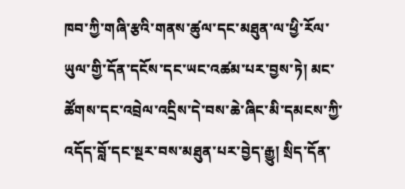ཁབ་ཀྱི་གཞི་རྩའི་གནས་ཚུལ་དང་མཐུན་ལ་ཕྱི་རོལ་ཡུལ་གྱི་དོན་དངོས་དང་ཡང་འཚམ་པར་བྱས་ཏེ། མང་ཚོགས་དང་འབྲེལ་འདྲིས་དེ་བས་ཆེ་ཞིང་མི་དམངས་ཀྱི་འདོད་བློ་དང་སྔར་བས་མཐུན་པར་བྱེད་རྒྱུ། སྲིད་དོན་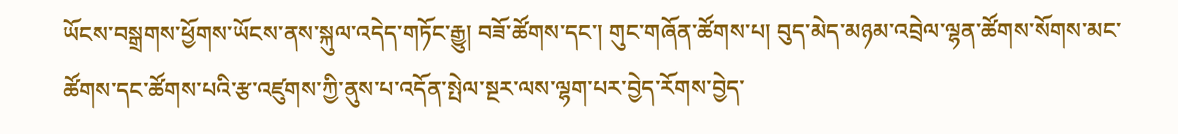ཡོངས་བསྒྲགས་ཕྱོགས་ཡོངས་ནས་སྐུལ་འདེད་གཏོང་རྒྱུ། བཟོ་ཚོགས་དང་། གུང་གཞོན་ཚོགས་པ། བུད་མེད་མཉམ་འབྲེལ་ལྷན་ཚོགས་སོགས་མང་ཚོགས་དང་ཚོགས་པའི་རྩ་འཛུགས་ཀྱི་ནུས་པ་འདོན་སྤེལ་སྔར་ལས་ལྷག་པར་བྱེད་རོགས་བྱེད་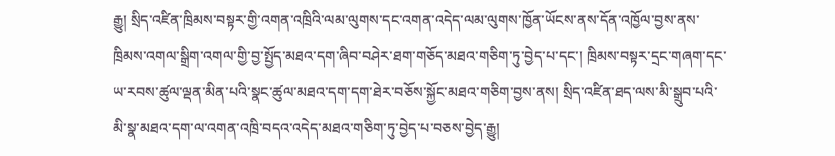རྒྱུ། སྲིད་འཛིན་ཁྲིམས་བསྟར་གྱི་འགན་འཁྲིའི་ལམ་ལུགས་དང་འགན་འདེད་ལམ་ལུགས་ཁྱོན་ཡོངས་ནས་དོན་འཁྱོལ་བྱས་ནས་ཁྲིམས་འགལ་སྒྲིག་འགལ་གྱི་བྱ་སྤྱོད་མཐའ་དག་ཞིབ་བཤེར་ཐག་གཅོད་མཐའ་གཅིག་ཏུ་བྱེད་པ་དང་། ཁྲིམས་བསྟར་དྲང་གཞག་དང་ཡ་རབས་ཚུལ་ལྡན་མིན་པའི་སྣང་ཚུལ་མཐའ་དག་དག་ཐེར་བཅོས་སྐྱོང་མཐའ་གཅིག་བྱས་ནས། སྲིད་འཛིན་ཐད་ལས་མི་སྒྲུབ་པའི་མི་སྣ་མཐའ་དག་ལ་འགན་འཁྲི་བདའ་འདེད་མཐའ་གཅིག་ཏུ་བྱེད་པ་བཅས་བྱེད་རྒྱུ།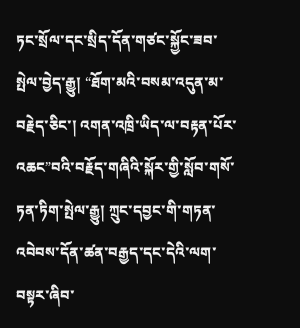ཏང་སྲོལ་དང་སྲིད་དོན་གཙང་སྐྱོང་ཟབ་སྤེལ་བྱེད་རྒྱུ། “ཐོག་མའི་བསམ་འདུན་མ་བརྗེད་ཅིང་། འགན་འཁྲི་ཡིད་ལ་བརྟན་པོར་འཆང”བའི་བརྗོད་གཞིའི་སྐོར་གྱི་སློབ་གསོ་ཏན་ཏིག་སྤེལ་རྒྱུ། ཀྲུང་དབྱང་གི་གཏན་འབེབས་དོན་ཚན་བརྒྱད་དང་དེའི་ལག་བསྟར་ཞིབ་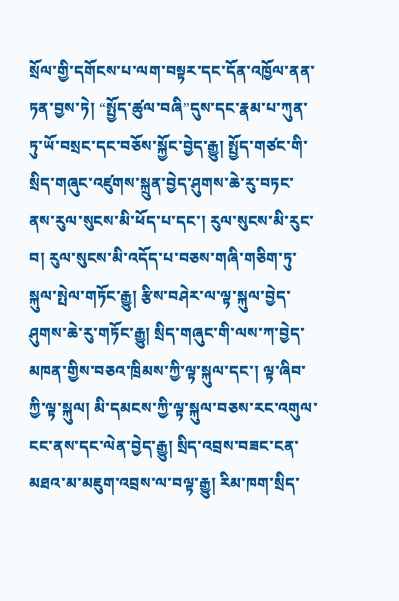སྲོལ་གྱི་དགོངས་པ་ལག་བསྟར་དང་དོན་འཁྱོལ་ནན་ཏན་བྱས་ཏེ། “སྤྱོད་ཚུལ་བཞི”དུས་དང་རྣམ་པ་ཀུན་ཏུ་ཡོ་བསྲང་དང་བཅོས་སྐྱོང་བྱེད་རྒྱུ། སྤྱོད་གཙང་གི་སྲིད་གཞུང་འཛུགས་སྐྲུན་བྱེད་ཤུགས་ཆེ་རུ་བཏང་ནས་རུལ་སུངས་མི་ཕོད་པ་དང་། རུལ་སུངས་མི་རུང་བ། རུལ་སུངས་མི་འདོད་པ་བཅས་གཞི་གཅིག་ཏུ་སྐུལ་སྤེལ་གཏོང་རྒྱུ། རྩིས་བཤེར་ལ་ལྟ་སྐུལ་བྱེད་ཤུགས་ཆེ་རུ་གཏོང་རྒྱུ། སྲིད་གཞུང་གི་ལས་ཀ་བྱེད་མཁན་གྱིས་བཅའ་ཁྲིམས་ཀྱི་ལྟ་སྐུལ་དང་། ལྟ་ཞིབ་ཀྱི་ལྟ་སྐུལ། མི་དམངས་ཀྱི་ལྟ་སྐུལ་བཅས་རང་འགུལ་ངང་ནས་དང་ལེན་བྱེད་རྒྱུ། སྲིད་འབྲས་བཟང་ངན་མཐའ་མ་མཇུག་འབྲས་ལ་བལྟ་རྒྱུ། རིམ་ཁག་སྲིད་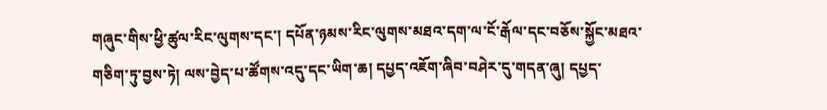གཞུང་གིས་ཕྱི་ཚུལ་རིང་ལུགས་དང་། དཔོན་ཉམས་རིང་ལུགས་མཐའ་དག་ལ་ངོ་རྒོལ་དང་བཅོས་སྐྱོང་མཐའ་གཅིག་ཏུ་བྱས་ཏེ། ལས་བྱེད་པ་ཚོགས་འདུ་དང་ཡིག་ཆ། དཔྱད་འཇོག་ཞིབ་བཤེར་དུ་གདན་ཞུ། དཔྱད་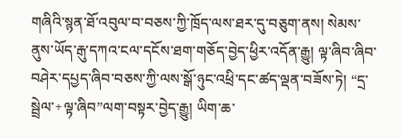གཞིའི་སྙན་ཐོ་འབུལ་བ་བཅས་ཀྱི་ཁྲོད་ལས་ཐར་དུ་བཅུག་ནས། སེམས་ནུས་ཡོད་རྒུ་དཀའ་ངལ་དངོས་ཐག་གཅོད་བྱེད་ཕྱིར་འདོན་རྒྱུ། ལྟ་ཞིབ་ཞིབ་བཤེར་དཔྱད་ཞིབ་བཅས་ཀྱི་ལས་སྒོ་ཉུང་འཕྲི་དང་ཚད་ལྡན་བཟོས་ཏེ། “དྲ་སྦྲེལ་+ལྟ་ཞིབ”ལག་བསྟར་བྱེད་རྒྱུ། ཡིག་ཆ་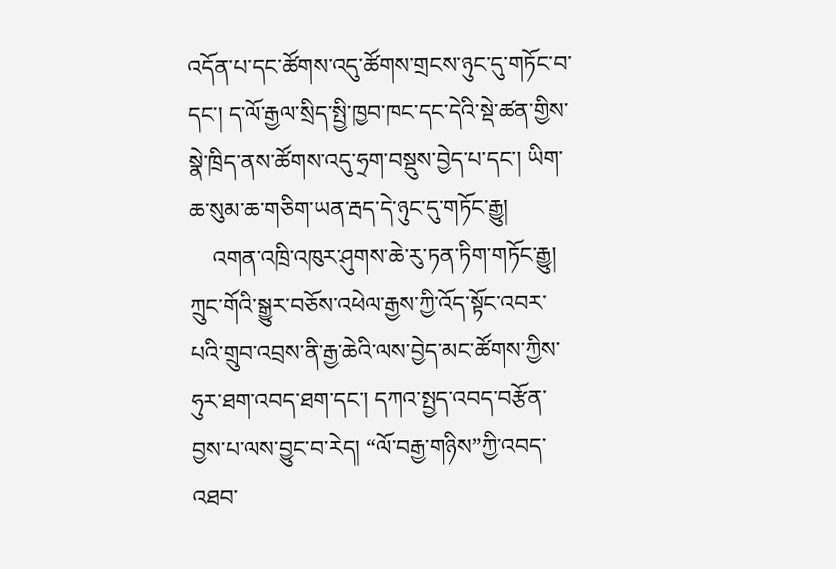འདོན་པ་དང་ཚོགས་འདུ་ཚོགས་གྲངས་ཉུང་དུ་གཏོང་བ་དང་། ད་ལོ་རྒྱལ་སྲིད་སྤྱི་ཁྱབ་ཁང་དང་དེའི་སྡེ་ཚན་གྱིས་སྣེ་ཁྲིད་ནས་ཚོགས་འདུ་ཧྲག་བསྡུས་བྱེད་པ་དང་། ཡིག་ཆ་སུམ་ཆ་གཅིག་ཡན་རྦད་དེ་ཉུང་དུ་གཏོང་རྒྱུ།
    འགན་འཁྲི་འཁུར་ཤུགས་ཆེ་རུ་ཏན་ཏིག་གཏོང་རྒྱུ། ཀྲུང་གོའི་སྒྱུར་བཅོས་འཕེལ་རྒྱས་ཀྱི་འོད་སྟོང་འབར་པའི་གྲུབ་འབྲས་ནི་རྒྱ་ཆེའི་ལས་བྱེད་མང་ཚོགས་ཀྱིས་ཧུར་ཐག་འབད་ཐག་དང་། དཀའ་སྤྱད་འབད་བརྩོན་བྱས་པ་ལས་བྱུང་བ་རེད། “ལོ་བརྒྱ་གཉིས”ཀྱི་འབད་འཐབ་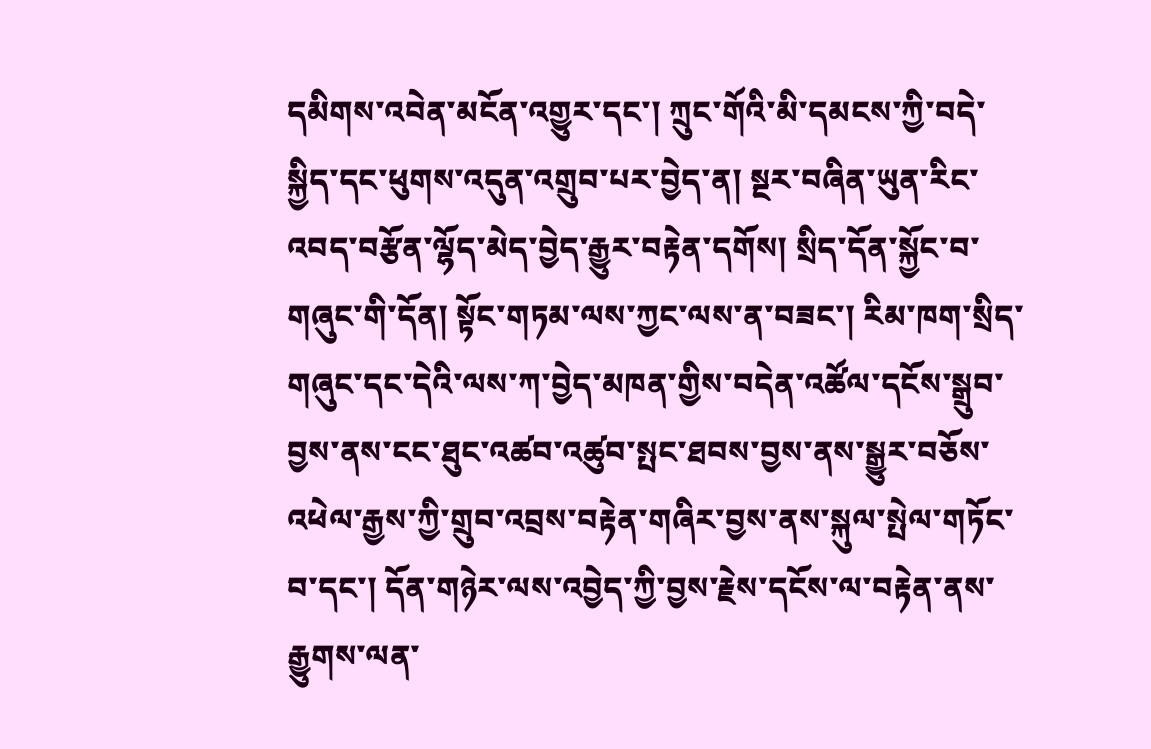དམིགས་འབེན་མངོན་འགྱུར་དང་། ཀྲུང་གོའི་མི་དམངས་ཀྱི་བདེ་སྐྱིད་དང་ཕུགས་འདུན་འགྲུབ་པར་བྱེད་ན། སྔར་བཞིན་ཡུན་རིང་འབད་བརྩོན་ལྷོད་མེད་བྱེད་རྒྱུར་བརྟེན་དགོས། སྲིད་དོན་སྐྱོང་བ་གཞུང་གི་དོན། སྟོང་གཏམ་ལས་ཀྱང་ལས་ན་བཟང་། རིམ་ཁག་སྲིད་གཞུང་དང་དེའི་ལས་ཀ་བྱེད་མཁན་གྱིས་བདེན་འཚོལ་དངོས་སྒྲུབ་བྱས་ནས་ངང་ཐུང་འཚབ་འཚུབ་སྤང་ཐབས་བྱས་ནས་སྒྱུར་བཅོས་འཕེལ་རྒྱས་ཀྱི་གྲུབ་འབྲས་བརྟེན་གཞིར་བྱས་ནས་སྐུལ་སྤེལ་གཏོང་བ་དང་། དོན་གཉེར་ལས་འབྱེད་ཀྱི་བྱས་རྗེས་དངོས་ལ་བརྟེན་ནས་རྒྱུགས་ལན་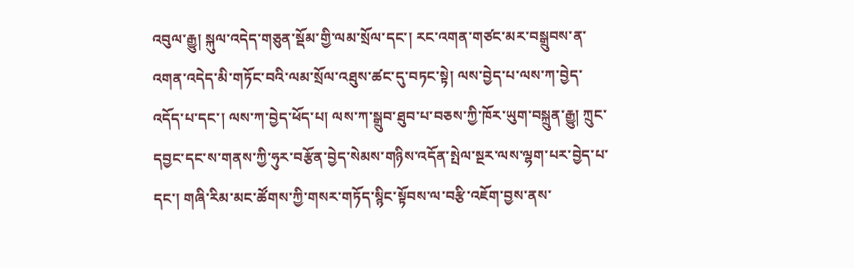འབུལ་རྒྱུ། སྐུལ་འདེད་གཅུན་སྡོམ་གྱི་ལམ་སྲོལ་དང་། རང་འགན་གཙང་མར་བསྒྲུབས་ན་འགན་འདེད་མི་གཏོང་བའི་ལམ་སྲོལ་འཐུས་ཚང་དུ་བཏང་སྟེ། ལས་བྱེད་པ་ལས་ཀ་བྱེད་འདོད་པ་དང་། ལས་ཀ་བྱེད་ཕོད་པ། ལས་ཀ་སྒྲུབ་ཐུབ་པ་བཅས་ཀྱི་ཁོར་ཡུག་བསྐྲུན་རྒྱུ། ཀྲུང་དབྱང་དང་ས་གནས་ཀྱི་ཧུར་བརྩོན་བྱེད་སེམས་གཉིས་འདོན་སྤེལ་སྔར་ལས་ལྷག་པར་བྱེད་པ་དང་། གཞི་རིམ་མང་ཚོགས་ཀྱི་གསར་གཏོད་སྙིང་སྟོབས་ལ་བརྩི་འཇོག་བྱས་ནས་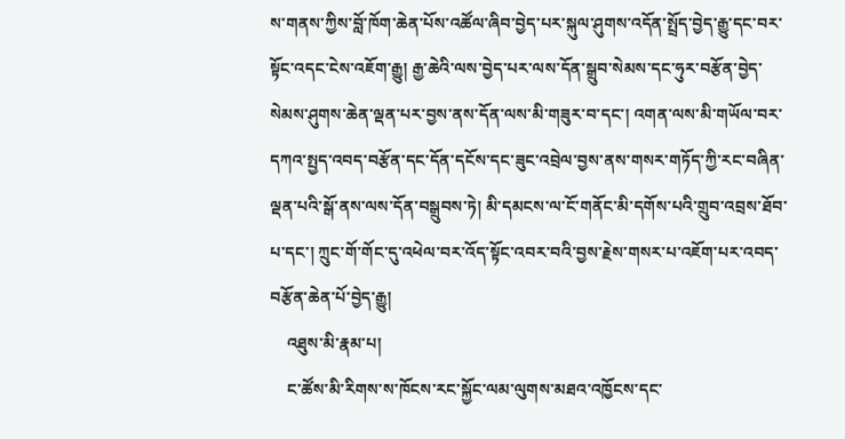ས་གནས་ཀྱིས་བློ་ཁོག་ཆེན་པོས་འཚོལ་ཞིབ་བྱེད་པར་སྐུལ་ཤུགས་འདོན་སྤྲོད་བྱེད་རྒྱུ་དང་བར་སྟོང་འདང་ངེས་འཇོག་རྒྱུ། རྒྱ་ཆེའི་ལས་བྱེད་པར་ལས་དོན་སྒྲུབ་སེམས་དང་ཧུར་བརྩོན་བྱེད་སེམས་ཤུགས་ཆེན་ལྡན་པར་བྱས་ནས་དོན་ལས་མི་གཟུར་བ་དང་། འགན་ལས་མི་གཡོལ་བར་དཀའ་སྤྱད་འབད་བརྩོན་དང་དོན་དངོས་དང་ཟུང་འབྲེལ་བྱས་ནས་གསར་གཏོད་ཀྱི་རང་བཞིན་ལྡན་པའི་སྒོ་ནས་ལས་དོན་བསྒྲུབས་ཏེ། མི་དམངས་ལ་ངོ་གནོང་མི་དགོས་པའི་གྲུབ་འབྲས་ཐོབ་པ་དང་། ཀྲུང་གོ་གོང་དུ་འཕེལ་བར་འོད་སྟོང་འབར་བའི་བྱས་རྗེས་གསར་པ་འཇོག་པར་འབད་བརྩོན་ཆེན་པོ་བྱེད་རྒྱུ།
    འཐུས་མི་རྣམ་པ།
    ང་ཚོས་མི་རིགས་ས་ཁོངས་རང་སྐྱོང་ལམ་ལུགས་མཐའ་འཁྱོངས་དང་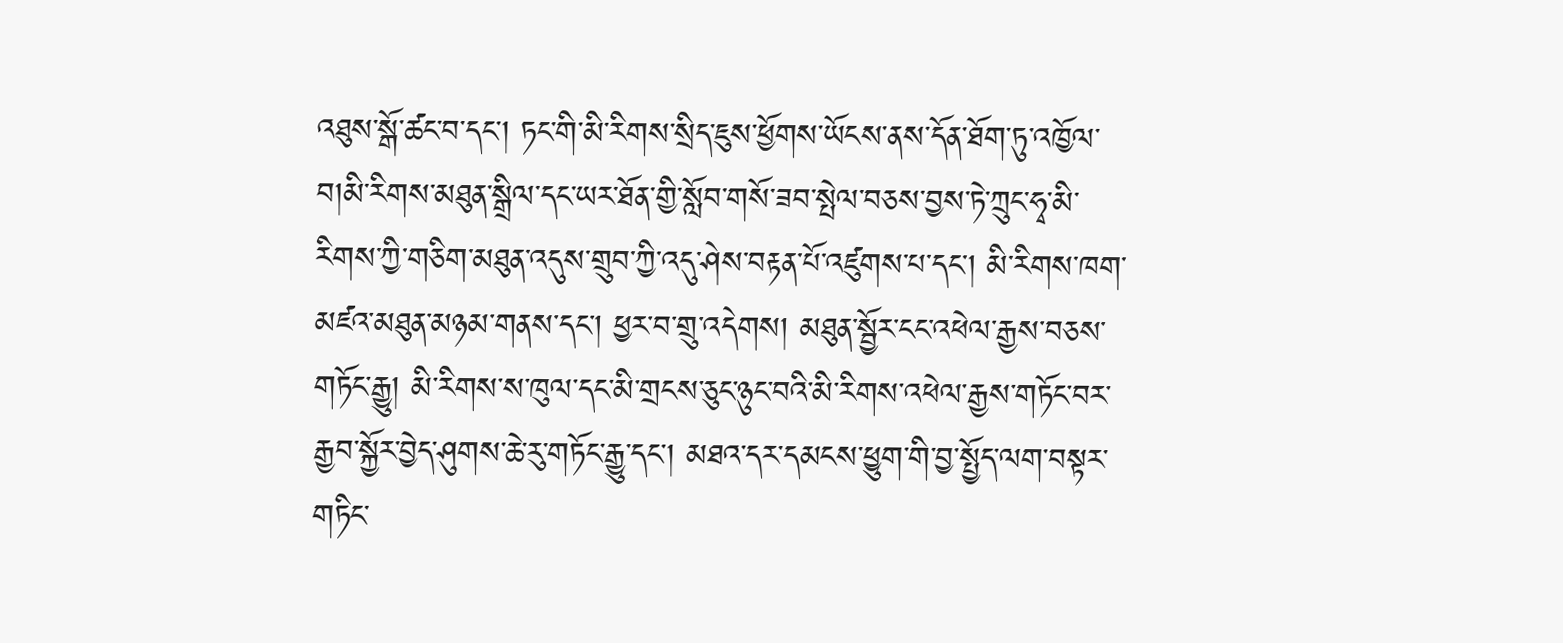འཐུས་སྒོ་ཚང་བ་དང་། ཏང་གི་མི་རིགས་སྲིད་ཇུས་ཕྱོགས་ཡོངས་ནས་དོན་ཐོག་ཏུ་འཁྱོལ་བ།མི་རིགས་མཐུན་སྒྲིལ་དང་ཡར་ཐོན་གྱི་སློབ་གསོ་ཟབ་སྤེལ་བཅས་བྱས་ཏེ་ཀྲུང་ཧྭ་མི་རིགས་ཀྱི་གཅིག་མཐུན་འདུས་གྲུབ་ཀྱི་འདུ་ཤེས་བརྟན་པོ་འཛུགས་པ་དང་། མི་རིགས་ཁག་མཛའ་མཐུན་མཉམ་གནས་དང་། ཕྱར་བ་གྲུ་འདེགས། མཐུན་སྦྱོར་ངང་འཕེལ་རྒྱས་བཅས་གཏོང་རྒྱུ། མི་རིགས་ས་ཁུལ་དང་མི་གྲངས་ཅུང་ཉུང་བའི་མི་རིགས་འཕེལ་རྒྱས་གཏོང་བར་རྒྱབ་སྐྱོར་བྱེད་ཤུགས་ཆེ་རུ་གཏོང་རྒྱུ་དང་། མཐའ་དར་དམངས་ཕྱུག་གི་བྱ་སྤྱོད་ལག་བསྟར་གཏིང་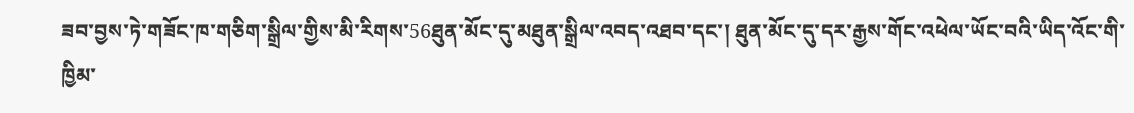ཟབ་བྱས་ཏེ་གཟོང་ཁ་གཅིག་སྒྲིལ་གྱིས་མི་རིགས་56ཐུན་མོང་དུ་མཐུན་སྒྲིལ་འབད་འཐབ་དང་། ཐུན་མོང་དུ་དར་རྒྱས་གོང་འཕེལ་ཡོང་བའི་ཡིད་འོང་གི་ཁྱིམ་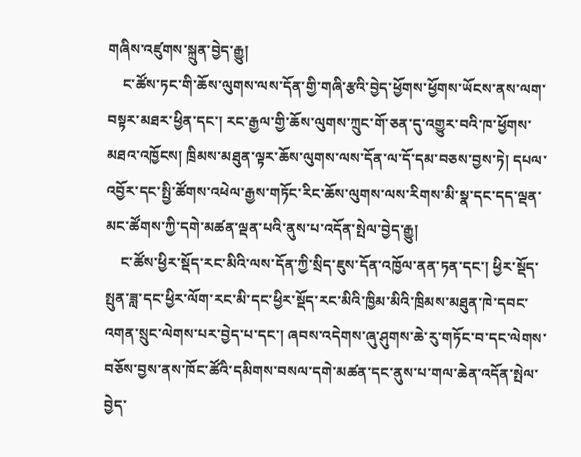གཞིས་འཛུགས་སྐྲུན་བྱེད་རྒྱུ།
    ང་ཚོས་ཏང་གི་ཆོས་ལུགས་ལས་དོན་གྱི་གཞི་རྩའི་བྱེད་ཕྱོགས་ཕྱོགས་ཡོངས་ནས་ལག་བསྟར་མཐར་ཕྱིན་དང་། རང་རྒྱལ་གྱི་ཆོས་ལུགས་ཀྲུང་གོ་ཅན་དུ་འགྱུར་བའི་ཁ་ཕྱོགས་མཐའ་འཁྱོངས། ཁྲིམས་མཐུན་ལྟར་ཆོས་ལུགས་ལས་དོན་ལ་དོ་དམ་བཅས་བྱས་ཏེ། དཔལ་འབྱོར་དང་སྤྱི་ཚོགས་འཕེལ་རྒྱས་གཏོང་རིང་ཆོས་ལུགས་ལས་རིགས་མི་སྣ་དང་དད་ལྡན་མང་ཚོགས་ཀྱི་དགེ་མཚན་ལྡན་པའི་ནུས་པ་འདོན་སྤེལ་བྱེད་རྒྱུ།
    ང་ཚོས་ཕྱིར་སྡོད་རང་མིའི་ལས་དོན་ཀྱི་སྲིད་ཇུས་དོན་འཁྱོལ་ནན་ཏན་དང་། ཕྱིར་སྡོད་སྤུན་ཟླ་དང་ཕྱིར་ལོག་རང་མི་དང་ཕྱིར་སྡོད་རང་མིའི་ཁྱིམ་མིའི་ཁྲིམས་མཐུན་ཁེ་དབང་འགན་སྲུང་ལེགས་པར་བྱེད་པ་དང་། ཞབས་འདེགས་ཞུ་ཤུགས་ཆེ་རུ་གཏོང་བ་དང་ལེགས་བཅོས་བྱས་ནས་ཁོང་ཚོའི་དམིགས་བསལ་དགེ་མཚན་དང་ནུས་པ་གལ་ཆེན་འདོན་སྤེལ་བྱེད་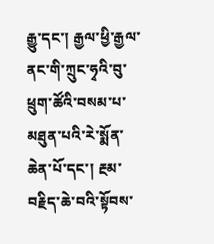རྒྱུ་དང་། རྒྱལ་ཕྱི་རྒྱལ་ནང་གི་ཀྲུང་ཧྭའི་བུ་ཕྲུག་ཚོའི་བསམ་པ་མཐུན་པའི་རེ་སྨོན་ཆེན་པོ་དང་། རྔམ་བརྗིད་ཆེ་བའི་སྟོབས་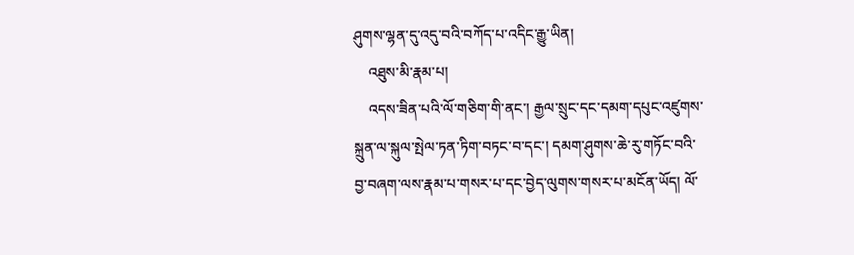ཤུགས་ལྷན་དུ་འདུ་བའི་བཀོད་པ་འདིང་རྒྱུ་ཡིན།
    འཐུས་མི་རྣམ་པ།
    འདས་ཟིན་པའི་ལོ་གཅིག་གི་ནང་། རྒྱལ་སྲུང་དང་དམག་དཔུང་འཛུགས་སྐྲུན་ལ་སྐུལ་སྤེལ་ཏན་ཏིག་བཏང་བ་དང་། དམག་ཤུགས་ཆེ་རུ་གཏོང་བའི་བྱ་བཞག་ལས་རྣམ་པ་གསར་པ་དང་བྱེད་ལུགས་གསར་པ་མངོན་ཡོད། ལོ་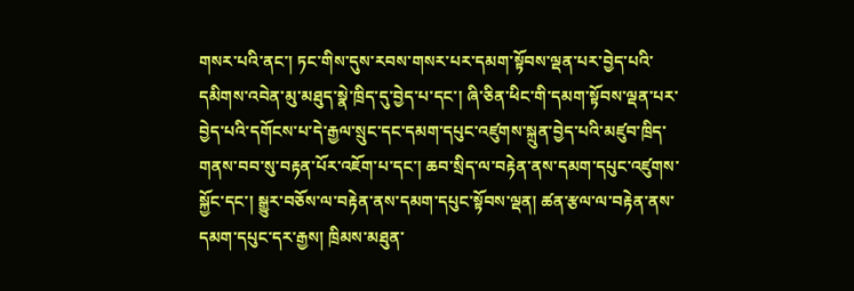གསར་པའི་ནང་། ཏང་གིས་དུས་རབས་གསར་པར་དམག་སྟོབས་ལྡན་པར་བྱེད་པའི་དམིགས་འབེན་མུ་མཐུད་སྣེ་ཁྲིད་དུ་བྱེད་པ་དང་། ཞི་ཅིན་ཕིང་གི་དམག་སྟོབས་ལྡན་པར་བྱེད་པའི་དགོངས་པ་དེ་རྒྱལ་སྲུང་དང་དམག་དཔུང་འཛུགས་སྐྲུན་བྱེད་པའི་མཛུབ་ཁྲིད་གནས་བབ་སུ་བརྟན་པོར་འཇོག་པ་དང་། ཆབ་སྲིད་ལ་བརྟེན་ནས་དམག་དཔུང་འཛུགས་སྐྱོང་དང་། སྒྱུར་བཅོས་ལ་བརྟེན་ནས་དམག་དཔུང་སྟོབས་ལྡན། ཚན་རྩལ་ལ་བརྟེན་ནས་དམག་དཔུང་དར་རྒྱས། ཁྲིམས་མཐུན་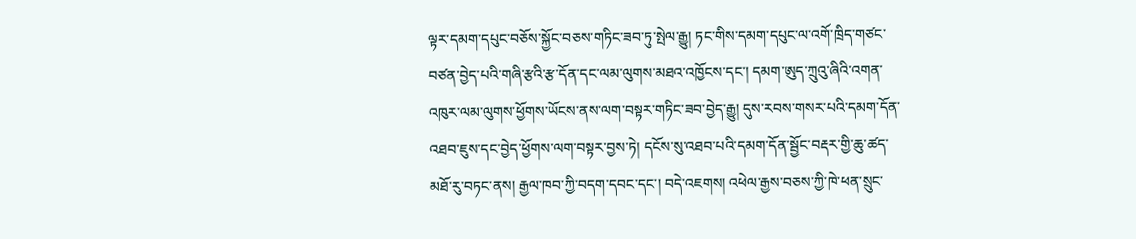ལྟར་དམག་དཔུང་བཅོས་སྐྱོང་བཅས་གཏིང་ཟབ་ཏུ་སྤེལ་རྒྱུ། ཏང་གིས་དམག་དཔུང་ལ་འགོ་ཁྲིད་གཙང་བཙན་བྱེད་པའི་གཞི་རྩའི་རྩ་དོན་དང་ལམ་ལུགས་མཐའ་འཁྱོངས་དང་། དམག་ཨུད་ཀྲུའུ་ཞིའི་འགན་འཁུར་ལམ་ལུགས་ཕྱོགས་ཡོངས་ནས་ལག་བསྟར་གཏིང་ཟབ་བྱེད་རྒྱུ། དུས་རབས་གསར་པའི་དམག་དོན་འཐབ་ཇུས་དང་བྱེད་ཕྱོགས་ལག་བསྟར་བྱས་ཏེ། དངོས་སུ་འཐབ་པའི་དམག་དོན་སྦྱོང་བརྡར་གྱི་ཆུ་ཚད་མཐོ་རུ་བཏང་ནས། རྒྱལ་ཁབ་ཀྱི་བདག་དབང་དང་། བདེ་འཇགས། འཕེལ་རྒྱས་བཅས་ཀྱི་ཁེ་ཕན་སྲུང་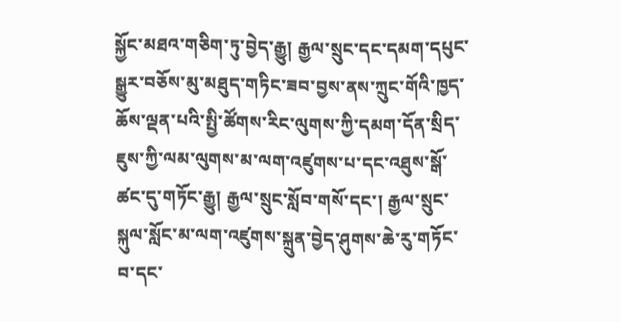སྐྱོང་མཐའ་གཅིག་ཏུ་བྱེད་རྒྱུ། རྒྱལ་སྲུང་དང་དམག་དཔུང་སྒྱུར་བཅོས་མུ་མཐུད་གཏིང་ཟབ་བྱས་ནས་ཀྲུང་གོའི་ཁྱད་ཆོས་ལྡན་པའི་སྤྱི་ཚོགས་རིང་ལུགས་ཀྱི་དམག་དོན་སྲིད་ཇུས་ཀྱི་ལམ་ལུགས་མ་ལག་འཛུགས་པ་དང་འཐུས་སྒོ་ཚང་དུ་གཏོང་རྒྱུ། རྒྱལ་སྲུང་སློབ་གསོ་དང་། རྒྱལ་སྲུང་སྐུལ་སློང་མ་ལག་འཛུགས་སྐྲུན་བྱེད་ཤུགས་ཆེ་རུ་གཏོང་བ་དང་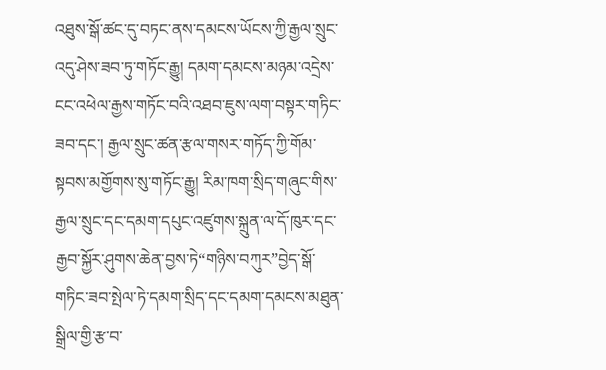འཐུས་སྒོ་ཚང་དུ་བཏང་ནས་དམངས་ཡོངས་ཀྱི་རྒྱལ་སྲུང་འདུ་ཤེས་ཟབ་ཏུ་གཏོང་རྒྱུ། དམག་དམངས་མཉམ་འདྲེས་ངང་འཕེལ་རྒྱས་གཏོང་བའི་འཐབ་ཇུས་ལག་བསྟར་གཏིང་ཟབ་དང་། རྒྱལ་སྲུང་ཚན་རྩལ་གསར་གཏོད་ཀྱི་གོམ་སྟབས་མགྱོགས་སུ་གཏོང་རྒྱུ། རིམ་ཁག་སྲིད་གཞུང་གིས་རྒྱལ་སྲུང་དང་དམག་དཔུང་འཛུགས་སྐྲུན་ལ་དོ་ཁུར་དང་རྒྱབ་སྐྱོར་ཤུགས་ཆེན་བྱས་ཏེ“གཉིས་བཀུར”བྱེད་སྒོ་གཏིང་ཟབ་སྤེལ་ཏེ་དམག་སྲིད་དང་དམག་དམངས་མཐུན་སྒྲིལ་གྱི་རྩ་བ་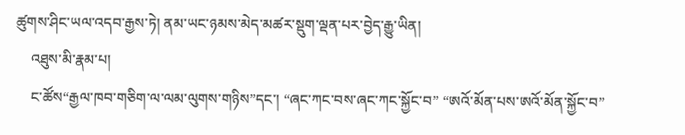ཚུགས་ཤིང་ཡལ་འདབ་རྒྱས་ཏེ། ནམ་ཡང་ཉམས་མེད་མཚར་སྡུག་ལྡན་པར་བྱེད་རྒྱུ་ཡིན།
    འཐུས་མི་རྣམ་པ།
    ང་ཚོས“རྒྱལ་ཁབ་གཅིག་ལ་ལམ་ལུགས་གཉིས”དང་། “ཞང་ཀང་བས་ཞང་ཀང་སྐྱོང་བ” “ཨའོ་མོན་པས་ཨའོ་མོན་སྐྱོང་བ”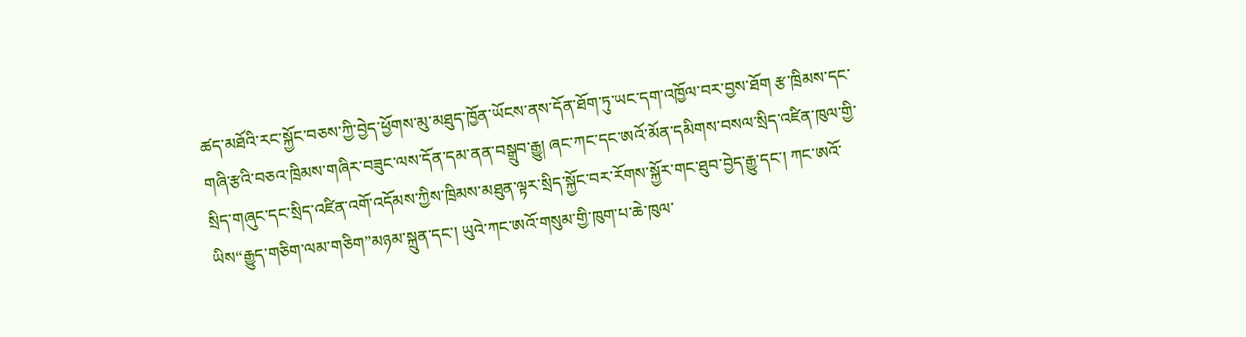ཚད་མཐོའི་རང་སྐྱོང་བཅས་ཀྱི་བྱེད་ཕྱོགས་མུ་མཐུད་ཁྱོན་ཡོངས་ནས་དོན་ཐོག་ཏུ་ཡང་དག་འཁྱོལ་བར་བྱས་ཐོག རྩ་ཁྲིམས་དང་གཞི་རྩའི་བཅའ་ཁྲིམས་གཞིར་བཟུང་ལས་དོན་དམ་ནན་བསྒྲུབ་རྒྱུ། ཞང་ཀང་དང་ཨའོ་མོན་དམིགས་བསལ་སྲིད་འཛིན་ཁུལ་གྱི་སྲིད་གཞུང་དང་སྲིད་འཛིན་འགོ་འདོམས་ཀྱིས་ཁྲིམས་མཐུན་ལྟར་སྲིད་སྐྱོང་བར་རོགས་སྐྱོར་གང་ཐུབ་བྱེད་རྒྱུ་དང་། ཀང་ཨའོ་ཡིས“རྒྱུད་གཅིག་ལམ་གཅིག”མཉམ་སྐྲུན་དང་། ཡུའེ་ཀང་ཨའོ་གསུམ་གྱི་ཁུག་པ་ཆེ་ཁུལ་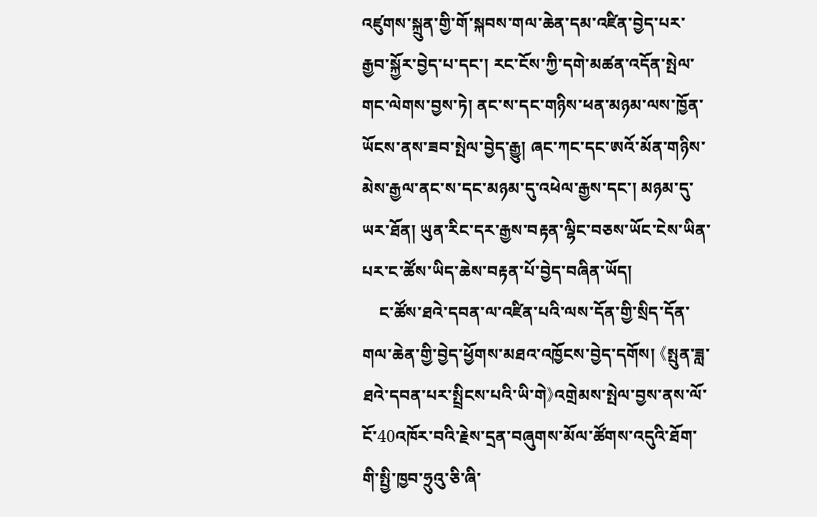འཛུགས་སྐྲུན་གྱི་གོ་སྐབས་གལ་ཆེན་དམ་འཛིན་བྱེད་པར་རྒྱབ་སྐྱོར་བྱེད་པ་དང་། རང་ངོས་ཀྱི་དགེ་མཚན་འདོན་སྤེལ་གང་ལེགས་བྱས་ཏེ། ནང་ས་དང་གཉིས་ཕན་མཉམ་ལས་ཁྱོན་ཡོངས་ནས་ཟབ་སྤེལ་བྱེད་རྒྱུ། ཞང་ཀང་དང་ཨའོ་མོན་གཉིས་མེས་རྒྱལ་ནང་ས་དང་མཉམ་དུ་འཕེལ་རྒྱས་དང་། མཉམ་དུ་ཡར་ཐོན། ཡུན་རིང་དར་རྒྱས་བརྟན་ལྷིང་བཅས་ཡོང་ངེས་ཡིན་པར་ང་ཚོས་ཡིད་ཆེས་བརྟན་པོ་བྱེད་བཞིན་ཡོད།
    ང་ཚོས་ཐའེ་དབན་ལ་འཛིན་པའི་ལས་དོན་གྱི་སྲིད་དོན་གལ་ཆེན་གྱི་བྱེད་ཕྱོགས་མཐའ་འཁྱོངས་བྱེད་དགོས། 《སྤུན་ཟླ་ཐའེ་དབན་པར་སྤྲིངས་པའི་ཡི་གེ》འགྲེམས་སྤེལ་བྱས་ནས་ལོ་ངོ་40འཁོར་བའི་རྗེས་དྲན་བཞུགས་མོལ་ཚོགས་འདུའི་ཐོག་གི་སྤྱི་ཁྱབ་ཧྲུའུ་ཅི་ཞི་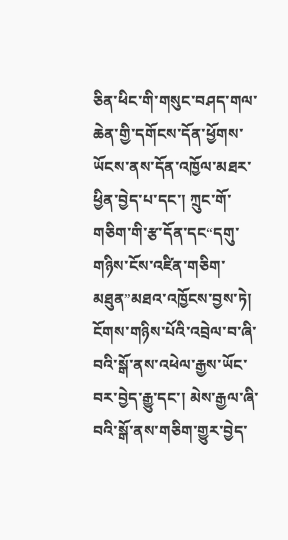ཅིན་ཕིང་གི་གསུང་བཤད་གལ་ཆེན་གྱི་དགོངས་དོན་ཕྱོགས་ཡོངས་ནས་དོན་འཁྱོལ་མཐར་ཕྱིན་བྱེད་པ་དང་། ཀྲུང་གོ་གཅིག་གི་རྩ་དོན་དང“དགུ་གཉིས་ངོས་འཛིན་གཅིག་མཐུན”མཐའ་འཁྱོངས་བྱས་ཏེ། ངོགས་གཉིས་པོའི་འབྲེལ་བ་ཞི་བའི་སྒོ་ནས་འཕེལ་རྒྱས་ཡོང་བར་བྱེད་རྒྱུ་དང་། མེས་རྒྱལ་ཞི་བའི་སྒོ་ནས་གཅིག་གྱུར་བྱེད་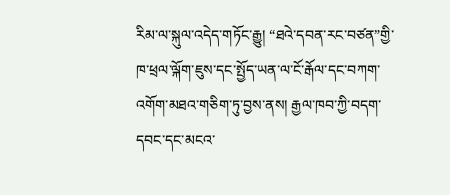རིམ་ལ་སྐུལ་འདེད་གཏོང་རྒྱུ། “ཐའེ་དབན་རང་བཙན”གྱི་ཁ་ཕྲལ་ལྐོག་ཇུས་དང་སྤྱོད་ཡན་ལ་ངོ་རྒོལ་དང་བཀག་འགོག་མཐའ་གཅིག་ཏུ་བྱས་ནས། རྒྱལ་ཁབ་ཀྱི་བདག་དབང་དང་མངའ་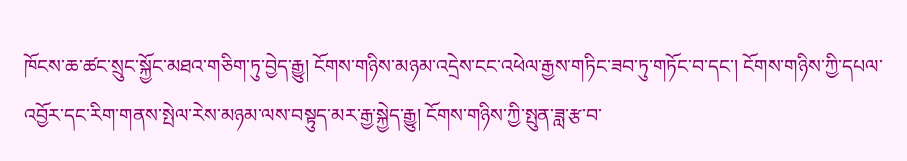ཁོངས་ཆ་ཚང་སྲུང་སྐྱོང་མཐའ་གཅིག་ཏུ་བྱེད་རྒྱུ། ངོགས་གཉིས་མཉམ་འདྲེས་ངང་འཕེལ་རྒྱས་གཏིང་ཟབ་ཏུ་གཏོང་བ་དང་། ངོགས་གཉིས་ཀྱི་དཔལ་འབྱོར་དང་རིག་གནས་སྤེལ་རེས་མཉམ་ལས་བསྟུད་མར་རྒྱ་སྐྱེད་རྒྱུ། ངོགས་གཉིས་ཀྱི་སྤུན་ཟླ་རྩ་བ་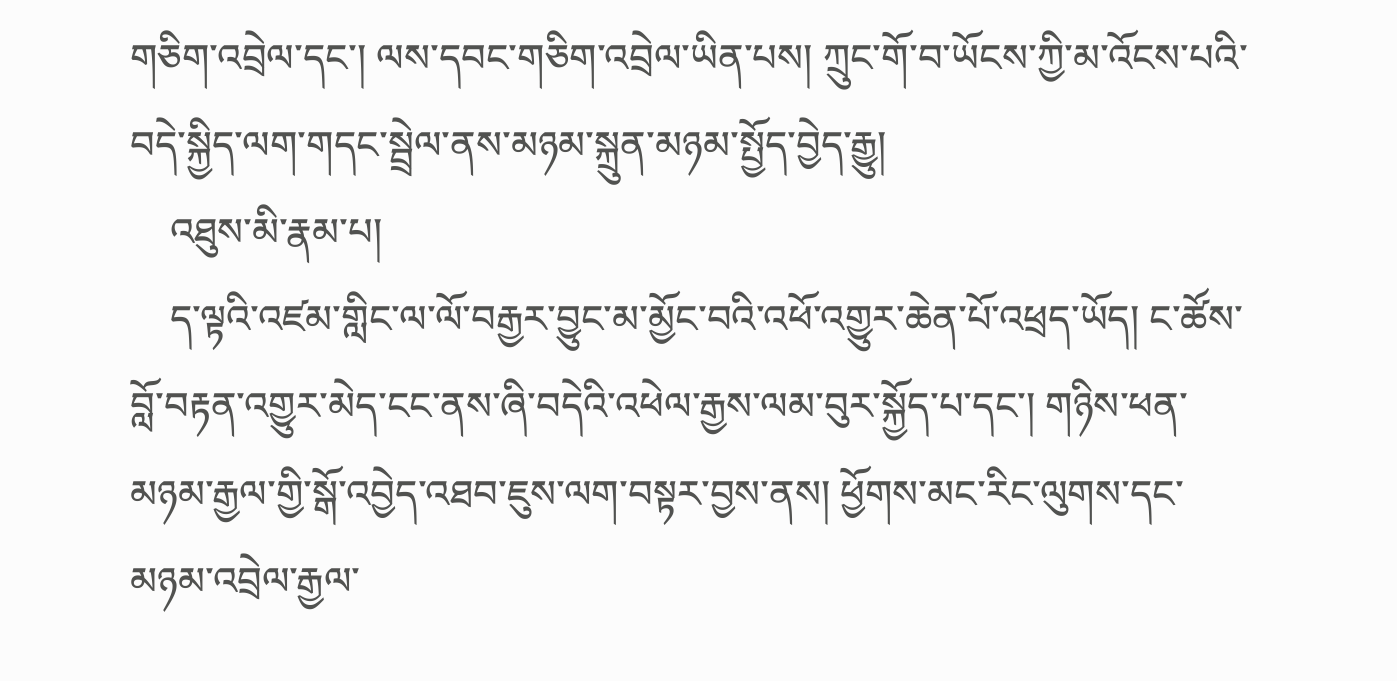གཅིག་འབྲེལ་དང་། ལས་དབང་གཅིག་འབྲེལ་ཡིན་པས། ཀྲུང་གོ་བ་ཡོངས་ཀྱི་མ་འོངས་པའི་བདེ་སྐྱིད་ལག་གདང་སྦྲེལ་ནས་མཉམ་སྐྲུན་མཉམ་སྤྱོད་བྱེད་རྒྱུ།
    འཐུས་མི་རྣམ་པ།
    ད་ལྟའི་འཛམ་གླིང་ལ་ལོ་བརྒྱར་བྱུང་མ་མྱོང་བའི་འཕོ་འགྱུར་ཆེན་པོ་འཕྲད་ཡོད། ང་ཚོས་བློ་བརྟན་འགྱུར་མེད་ངང་ནས་ཞི་བདེའི་འཕེལ་རྒྱས་ལམ་བུར་སྐྱོད་པ་དང་། གཉིས་ཕན་མཉམ་རྒྱལ་གྱི་སྒོ་འབྱེད་འཐབ་ཇུས་ལག་བསྟར་བྱས་ནས། ཕྱོགས་མང་རིང་ལུགས་དང་མཉམ་འབྲེལ་རྒྱལ་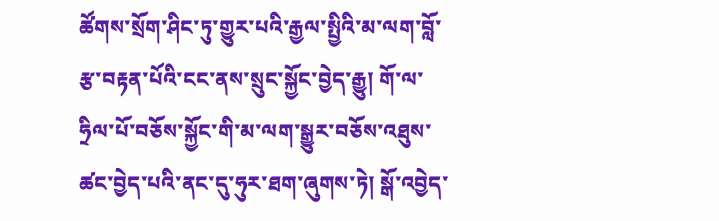ཚོགས་སྲོག་ཤིང་ཏུ་གྱུར་པའི་རྒྱལ་སྤྱིའི་མ་ལག་བློ་རྩ་བརྟན་པོའི་ངང་ནས་སྲུང་སྐྱོང་བྱེད་རྒྱུ། གོ་ལ་ཧྲིལ་པོ་བཅོས་སྐྱོང་གི་མ་ལག་སྒྱུར་བཅོས་འཐུས་ཚང་བྱེད་པའི་ནང་དུ་ཧུར་ཐག་ཞུགས་ཏེ། སྒོ་འབྱེད་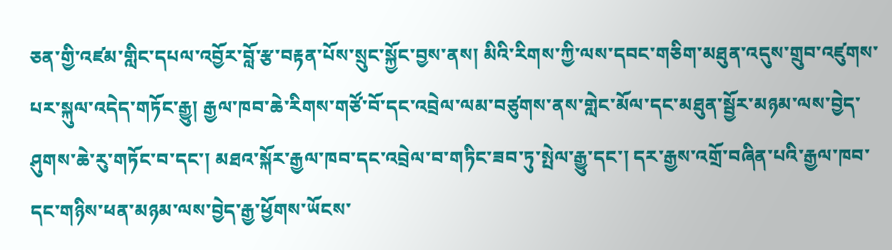ཅན་གྱི་འཛམ་གླིང་དཔལ་འབྱོར་བློ་རྩ་བརྟན་པོས་སྲུང་སྐྱོང་བྱས་ནས། མིའི་རིགས་ཀྱི་ལས་དབང་གཅིག་མཐུན་འདུས་གྲུབ་འཛུགས་པར་སྐུལ་འདེད་གཏོང་རྒྱུ། རྒྱལ་ཁབ་ཆེ་རིགས་གཙོ་བོ་དང་འབྲེལ་ལམ་བཙུགས་ནས་གླེང་མོལ་དང་མཐུན་སྦྱོར་མཉམ་ལས་བྱེད་ཤུགས་ཆེ་རུ་གཏོང་བ་དང་། མཐའ་སྐོར་རྒྱལ་ཁབ་དང་འབྲེལ་བ་གཏིང་ཟབ་ཏུ་སྤེལ་རྒྱུ་དང་། དར་རྒྱས་འགྲོ་བཞིན་པའི་རྒྱལ་ཁབ་དང་གཉིས་ཕན་མཉམ་ལས་བྱེད་རྒྱ་ཕྱོགས་ཡོངས་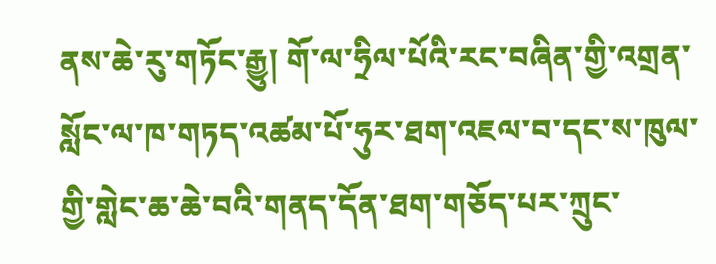ནས་ཆེ་རུ་གཏོང་རྒྱུ། གོ་ལ་ཧྲིལ་པོའི་རང་བཞིན་གྱི་འགྲན་སློང་ལ་ཁ་གཏད་འཚམ་པོ་ཧུར་ཐག་འཇལ་བ་དང་ས་ཁུལ་གྱི་གླེང་ཆ་ཆེ་བའི་གནད་དོན་ཐག་གཅོད་པར་ཀྲུང་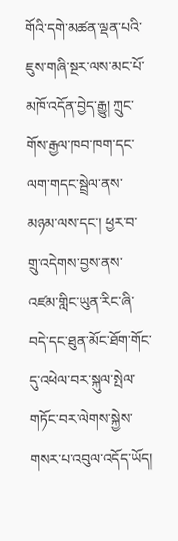གོའི་དགེ་མཚན་ལྡན་པའི་ཇུས་གཞི་སྔར་ལས་མང་པོ་མཁོ་འདོན་བྱེད་རྒྱུ། ཀྲུང་གོས་རྒྱལ་ཁབ་ཁག་དང་ལག་གདང་སྦྲེལ་ནས་མཉམ་ལས་དང་། ཕྱར་བ་གྲུ་འདེགས་བྱས་ནས་འཛམ་གླིང་ཡུན་རིང་ཞི་བདེ་དང་ཐུན་མོང་ཐོག་གོང་དུ་འཕེལ་བར་སྐུལ་སྤེལ་གཏོང་བར་ལེགས་སྐྱེས་གསར་པ་འབུལ་འདོད་ཡོད།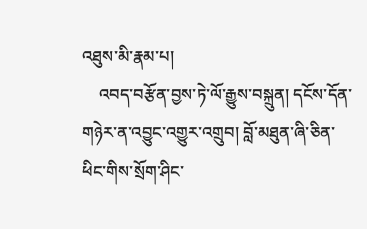འཐུས་མི་རྣམ་པ།
    འབད་བརྩོན་བྱས་ཏེ་ལོ་རྒྱུས་བསྐྲུན། དངོས་དོན་གཉེར་ན་འབྱུང་འགྱུར་འགྲུབ། བློ་མཐུན་ཞི་ཅིན་ཕིང་གིས་སྲོག་ཤིང་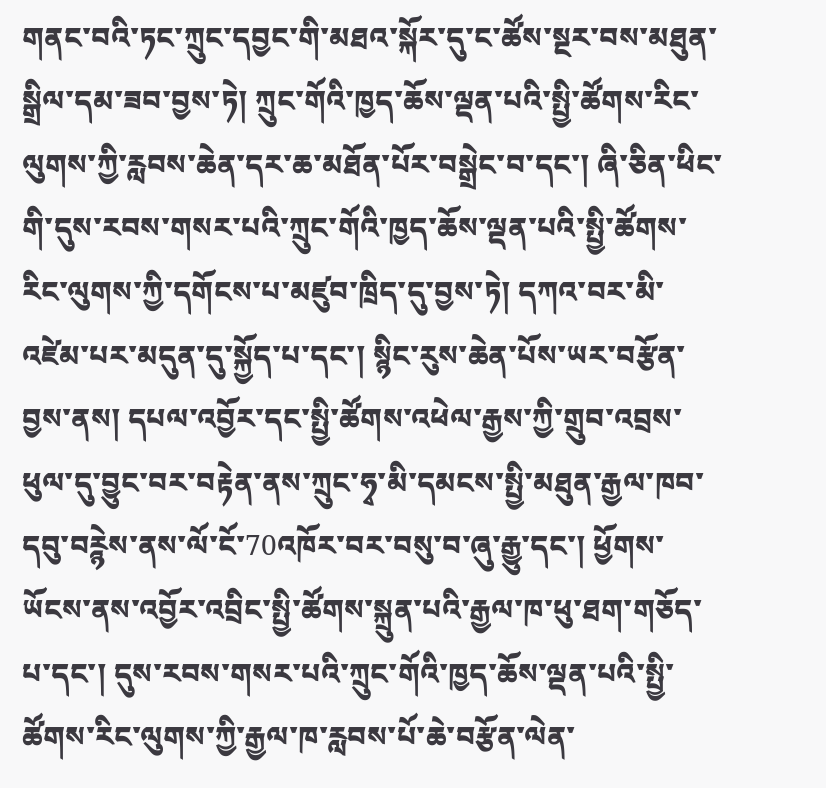གནང་བའི་ཏང་ཀྲུང་དབྱང་གི་མཐའ་སྐོར་དུ་ང་ཚོས་སྔར་བས་མཐུན་སྒྲིལ་དམ་ཟབ་བྱས་ཏེ། ཀྲུང་གོའི་ཁྱད་ཆོས་ལྡན་པའི་སྤྱི་ཚོགས་རིང་ལུགས་ཀྱི་རླབས་ཆེན་དར་ཆ་མཐོན་པོར་བསྒྲེང་བ་དང་། ཞི་ཅིན་ཕིང་གི་དུས་རབས་གསར་པའི་ཀྲུང་གོའི་ཁྱད་ཆོས་ལྡན་པའི་སྤྱི་ཚོགས་རིང་ལུགས་ཀྱི་དགོངས་པ་མཛུབ་ཁྲིད་དུ་བྱས་ཏེ། དཀའ་བར་མི་འཛེམ་པར་མདུན་དུ་སྐྱོད་པ་དང་། སྙིང་རུས་ཆེན་པོས་ཡར་བརྩོན་བྱས་ནས། དཔལ་འབྱོར་དང་སྤྱི་ཚོགས་འཕེལ་རྒྱས་ཀྱི་གྲུབ་འབྲས་ཕུལ་དུ་བྱུང་བར་བརྟེན་ནས་ཀྲུང་ཧྭ་མི་དམངས་སྤྱི་མཐུན་རྒྱལ་ཁབ་དབུ་བཪྙེས་ནས་ལོ་ངོ་70འཁོར་བར་བསུ་བ་ཞུ་རྒྱུ་དང་། ཕྱོགས་ཡོངས་ནས་འབྱོར་འབྲིང་སྤྱི་ཚོགས་སྐྲུན་པའི་རྒྱལ་ཁ་ཕུ་ཐག་གཅོད་པ་དང་། དུས་རབས་གསར་པའི་ཀྲུང་གོའི་ཁྱད་ཆོས་ལྡན་པའི་སྤྱི་ཚོགས་རིང་ལུགས་ཀྱི་རྒྱལ་ཁ་རླབས་པོ་ཆེ་བརྩོན་ལེན་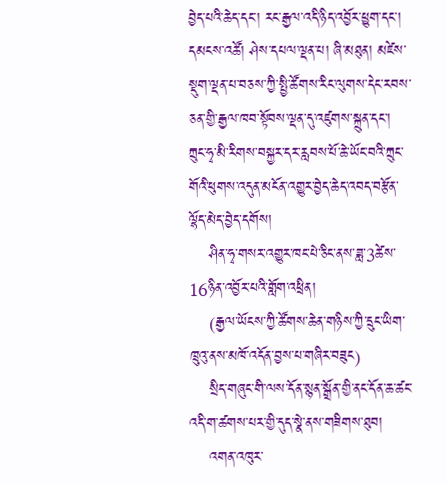བྱེད་པའི་ཆེད་དང་། རང་རྒྱལ་འདི་ཉིད་འབྱོར་ཕྱུག་དང་། དམངས་འཚོ། ཤེས་དཔལ་ལྡན་པ། ཞི་མཐུན། མཛེས་སྡུག་ལྡན་པ་བཅས་ཀྱི་སྤྱི་ཚོགས་རིང་ལུགས་དེང་རབས་ཅན་གྱི་རྒྱལ་ཁབ་སྟོབས་ལྡན་དུ་འཛུགས་སྐྲུན་དང་། ཀྲུང་ཧྭ་མི་རིགས་བསྐྱར་དར་རླབས་པོ་ཆེ་ཡོང་བའི་ཀྲུང་གོའི་ཕུགས་འདུན་མངོན་འགྱུར་བྱེད་ཆེད་འབད་བརྩོན་ལྷོད་མེད་བྱེད་དགོས།
    ཤིན་ཧྭ་གསར་འགྱུར་ཁང་པེ་ཅིང་ནས་ཟླ་3ཚེས་16ཉིན་འབྱོར་པའི་གློག་འཕྲིན།
    (རྒྱལ་ཡོངས་ཀྱི་ཚོགས་ཆེན་གཉིས་ཀྱི་དྲུང་ཡིག་ཁྲུའུ་ནས་མཁོ་འདོན་བྱས་པ་གཞིར་བཟུང)
    སྲིད་གཞུང་གི་ལས་དོན་སྙན་སྒྲོན་གྱི་ནང་དོན་ཆ་ཚང་འདི་ག་ཚགས་པར་གྱི་དུད་སྣེ་ནས་གཟིགས་ཐུབ།
    འགན་འཁུར་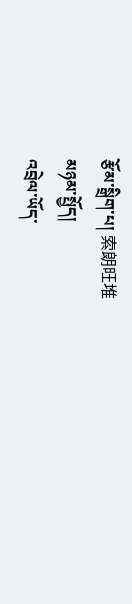རྩོམ་སྒྲིག་པ། 索朗旺堆
མཉམ་སྤྱོད།
འབྲེལ་ཡོད་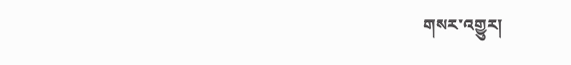གསར་འགྱུར།